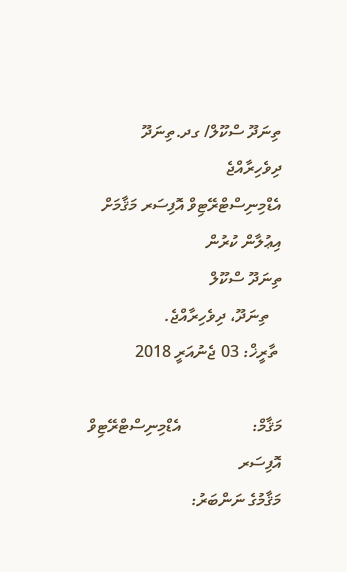ތިނަދޫ ސްކޫލް/ ގދ.ތިނަދޫ
ދިވެހިރާއްޖެ
އެޑްމިނިސްޓްރޭޓިވް އޮފިސަރ މަޤާމަށް އިޢުލާން ކުރުން
ތިނަދޫ ސްކޫލް
   ތިނަދޫ، ދިވެހިރާއްޖެ.
 ތާރީޚް: 03 ޖެނުއަރީ 2018

މަޤާމް:                 އެޑްމިނިސްޓްރޭޓިވް އޮފިސަރ
މަޤާމުގެ ނަންބަރު: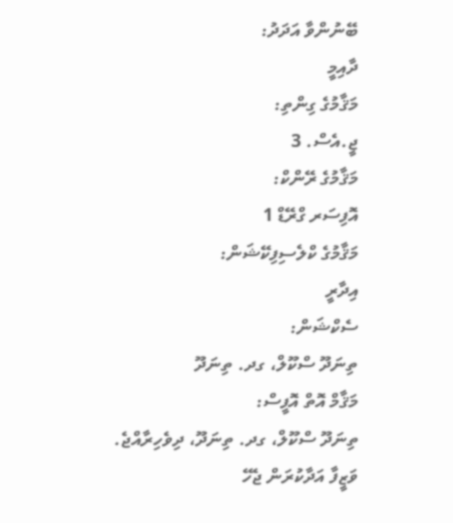ބޭނުންވާ އަދަދު:
ދާއިމީ
މަޤާމުގެ ގިންތި:
ޖީ.އެސް. 3
މަޤާމުގެ ރޭންކް:
އޮފިސަރ ގްރޭޑް 1
މަޤާމުގެ ކްލެސިފިކޭޝަން:
އިދާރީ
ސެކްޝަން:
ތިނަދޫ ސްކޫލް، ގދ. ތިނަދޫ
މަޤާމް އޮތް އޮފީސް:
ތިނަދޫ ސްކޫލް، ގދ. ތިނަދޫ، ދިވެހިރާއްޖެ.
ވަޒީފާ އަދާކުރަން ޖެހޭ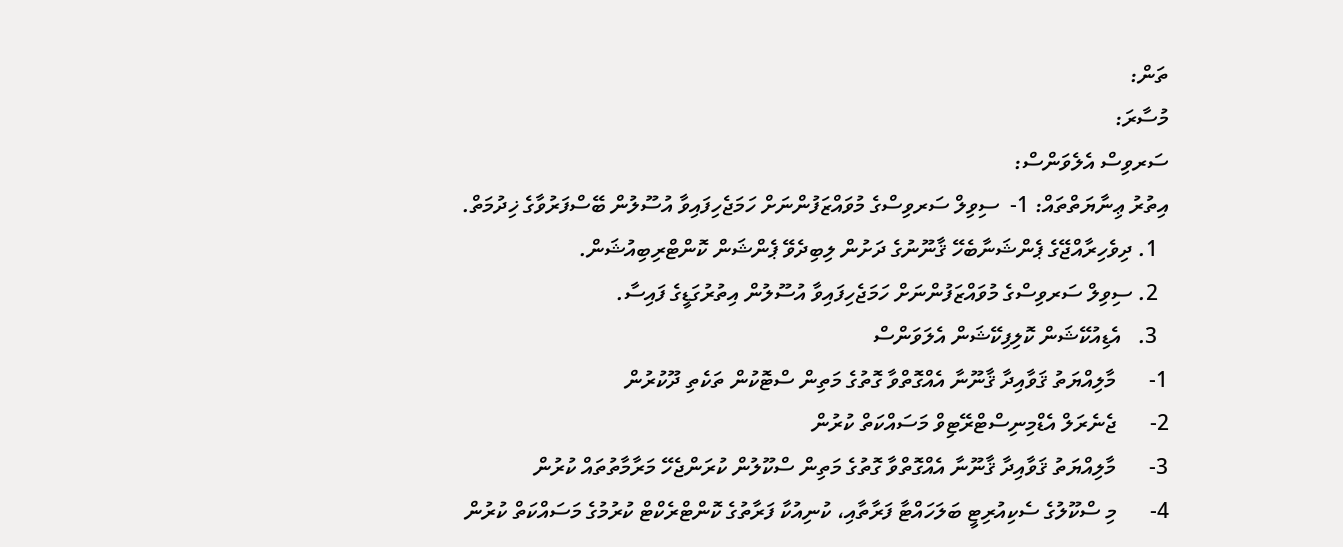ތަން:
މުސާރަ:
ސަރވިސް އެލެވަންސް:
އިތުރު ޢިނާޔަތްތައް: 1-  ސިވިލް ސަރވިސްގެ މުވައްޒަފުންނަށް ހަމަޖެހިފައިވާ އުސޫލުން ބޭސްފަރުވާގެ ޚިދުމަތް.
  1. ދިވެހިރާއްޖޭގެ ޕެންޝަނާބެހޭ ޤާނޫނުގެ ދަށުން ލިބިދެވޭ ޕެންޝަން ކޮންޓްރިބިއުޝަން.
  2. ސިވިލް ސަރވިސްގެ މުވައްޒަފުންނަށް ހަމަޖެހިފައިވާ އުސޫލުން އިތުރުގަޑީގެ ފައިސާ.
  3.   އެޑިއުކޭޝަން ކޮލިފިކޭޝަން އެލަވަންސް
1-      މާލިއްޔަތު ޤަވާއިދާ ޤާނޫނާ އެއްގޮތްވާ ގޮތުގެ މަތިން ސްޓޮކުން ތަކެތި ދޫކުރުން
2-      ޖެނެރަލް އެޑްމިނިސްޓްރޭޓިވް މަސައްކަތް ކުރުން
3-      މާލިއްޔަތު ޤަވާއިދާ ޤާނޫނާ އެއްގޮތްވާ ގޮތުގެ މަތިން ސްކޫލުން ކުރަންޖެހޭ މަރާމާތުތައް ކުރުން
4-      މި ސްކޫލުގެ ސެކިއުރިޓީ ބަލަހައްޓާ ފަރާތާއި، ކުނިއުކާ ފަރާތުގެ ކޮންޓްރެކްޓް ކުރުމުގެ މަސައްކަތް ކުރުން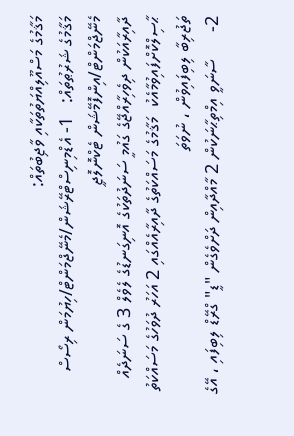މަޤާމުގެ މަސްއޫލިއްޔަތުތަކާއި ވާޖިބުތައް:
މަޤާމުގެ ޝަރުޠުތައް:   1- އެޑްމިނިސްޓްރޭޝަން/މެނޭޖްމަންޓް/ހިޔުމަން ރިސޯސް މެނޭޖްމަންޓް/އިންފޮމޭޝަން ޓެކްނޮލޮޖީ
ދާއިރާއަކުން ދިވެހިރާއްޖޭގެ ގައުމީ ސަނަދުތަކުގެ އޮނިގަނޑުގެ ލެވެލް 3 ގެ ސަނަދެއް ޙާސިލްކޮށްފައިވުމާއެކު  މަޤާމުގެ މަސައްކަތުގެ ދާއިރާއެއްގައި 2 އަހަރު ދުވަހުގެ މަސައްކަތު ތަޖުރިބާ ލިބިފައިވުން ، ނުވަތަ
2-      ސާނަވީ އިމްތިޙާނަކުން 2 މާއްދާއިން ދަށްވެގެން "ޑީ" ގްރޭޑް ލިބިފައި ، އޭގެ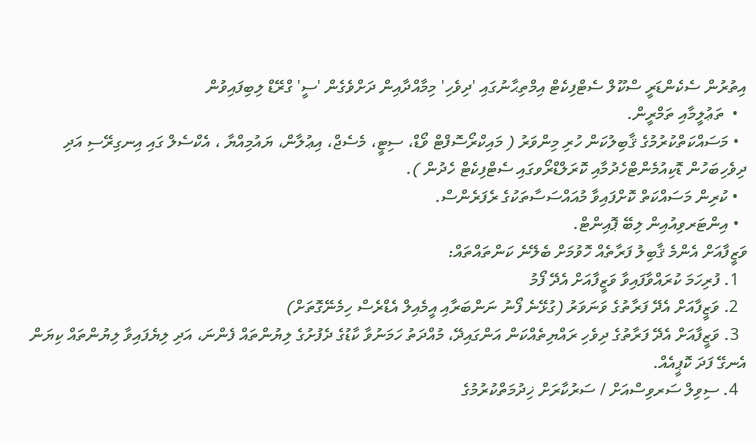އިތުރުން ސެކެންޑަރީ ސްކޫލް ސެޓްފިކެޓް އިމްތިޙާނުގައި 'ދިވެހި' މިމާއްދާއިން ދަށްވެގެން 'ސީ' ގްރޭޑް ލިބިފައިވުން
  •  ތަޢުލީމާއި ތަމްރީން.
  • މަސައްކަތްކުރުމުގެ ޤާބިލުކަން ހުރި މިންވަރު ( މައިކްރޯސޮފްޓް ވޯޑް، ސިޓީ، މެސެޖް، އިޢުލާން، ޔައުމިއްޔާ ، އެކްސެލް ގައި އިނގިރޭސި އަދި ދިވެހިބަހުން ޑޮކިއުމެންޓްހެދުމާއި ކޮރަލްޑްރޯވގައި ސެޓްފިކެޓް ހެދުން ).
  • ކުރިން މަސައްކަތް ކޮށްފައިވާ މުއައްސަސާތަކުގެ ރެފަރެންސް.
  • އިންޓަރވިއުއިން ލިބޭ ޕޮއިންޓް.
ވަޒީފާއަށް އެންމެ ޤާބިލު ފަރާތެއް ހޮވުމަށް ބެލޭނެ ކަންތައްތައް:
  1. ފުރިހަމަ ކުރައްވާފައިވާ ވަޒީފާއަށް އެދޭ ފޯމު
  2. ވަޒީފާއަށް އެދޭ ފަރާތުގެ ވަނަވަރު (ގުޅޭނެ ފޯނު ނަންބަރާއި އީމެއިލް އެޑްރެސް ހިމެނޭގޮތަށް)
  3. ވަޒީފާއަށް އެދޭ ފަރާތުގެ ދިވެހި ރައްޔިތެއްކަން އަންގައިދޭ، މުއްދަތު ހަމަނުވާ ކާޑުގެ ދެފުށުގެ ލިޔުންތައް ފެންނަ، އަދި ލިޔެފައިވާ ލިޔުންތައް ކިޔަން އެނގޭ ފަދަ ކޮޕީއެއް.
  4. ސިވިލް ސަރވިސްއަށް / ސަރުކާރަށް ޚިދުމަތްކުރުމުގެ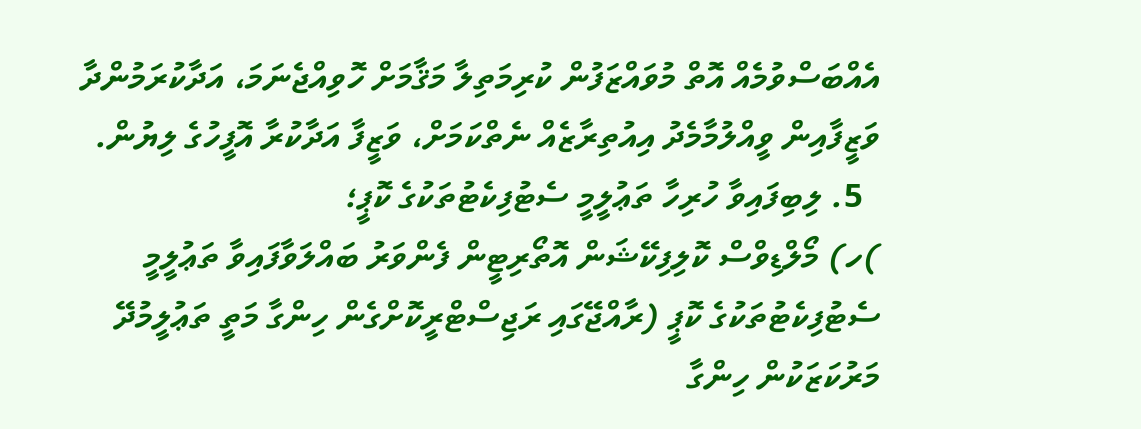އެއްބަސްވުމެއް އޮތް މުވައްޒަފުން ކުރިމަތިލާ މަޤާމަށް ހޮވިއްޖެނަމަ، އަދާކުރަމުންދާ ވަޒީފާއިން ވީއްލުމާމެދު އިއުތިރާޒެއް ނެތްކަމަށް، ވަޒީފާ އަދާކުރާ އޮފީހުގެ ލިޔުން.
  5. ލިބިފައިވާ ހުރިހާ ތަޢުލީމީ ސެޓުފިކެޓުތަކުގެ ކޮޕީ؛
)ހ) މޯލްޑިވްސް ކޮލިފިކޭޝަން އޮތޯރިޓީން ފެންވަރު ބައްލަވާފައިވާ ތަޢުލީމީ ސެޓުފިކެޓުތަކުގެ ކޮޕީ (ރާއްޖޭގައި ރަޖިސްޓްރީކޮށްގެން ހިންގާ މަތީ ތަޢުލީމުދޭ މަރުކަޒަކުން ހިންގާ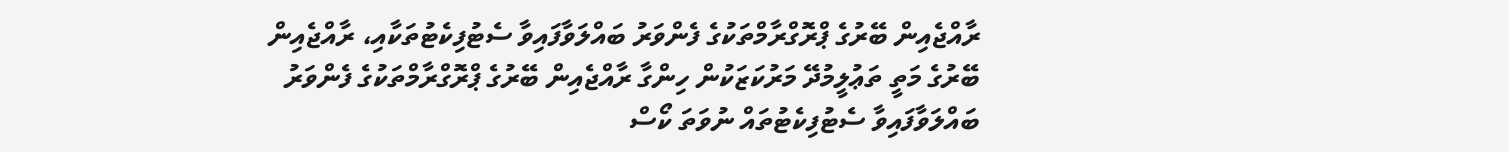ރާއްޖެއިން ބޭރުގެ ޕްރޮގްރާމްތަކުގެ ފެންވަރު ބައްލަވާފައިވާ ސެޓުފިކެޓުތަކާއި، ރާއްޖެއިން ބޭރުގެ މަތީ ތަޢުލީމުދޭ މަރުކަޒަކުން ހިންގާ ރާއްޖެއިން ބޭރުގެ ޕްރޮގްރާމްތަކުގެ ފެންވަރު ބައްލަވާފައިވާ ސެޓުފިކެޓުތައް ނުވަތަ ކޯސް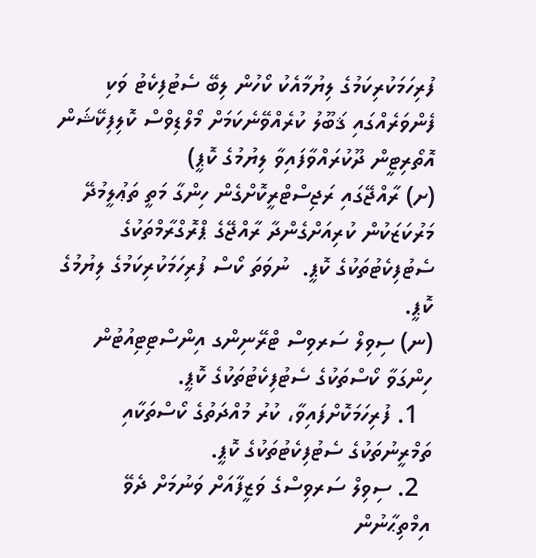ފުރިހަމަކުރިކަމުގެ ލިޔުމާއެކު ކޯހުން ލިބޭ ސެޓުފިކެޓު ވަކި ފެންވަރެއްގައި ޤަބޫލު ކުރެއްވޭނެކަމަށް މޯލްޑިވްސް ކޮލިފިކޭޝަން އޮތޯރިޓީން ދޫކުރައްވާފައިވާ ލިޔުމުގެ ކޮޕީ)
(ށ) ރާއްޖޭގައި ރަޖިސްޓްރީކޮށްގެން ހިންގާ މަތީ ތަޢުލީމުދޭ މަރުކަޒަކުން ކުރިއަށްގެންދާ ރާއްޖޭގެ ޕްރޮގްރާމްތަކުގެ ސެޓުފިކެޓުތަކުގެ ކޮޕީ.  ނުވަތަ ކޯސް ފުރިހަމަކުރިކަމުގެ ލިޔުމުގެ ކޮޕީ.
(ނ) ސިވިލް ސަރވިސް ޓްރޭނިންގ އިންސްޓިޓިއުޓުން ހިންގަވާ ކޯސްތަކުގެ ސެޓުފިކެޓުތަކުގެ ކޮޕީ.
  1. ފުރިހަމަކޮށްފައިވާ، ކުރު މުއްދަތުގެ ކޯސްތަކާއި ތަމްރީނުތަކުގެ ސެޓުފިކެޓުތަކުގެ ކޮޕީ.
  2. ސިވިލް ސަރވިސްގެ ވަޒީފާއަށް ވަނުމަށް ދެވޭ އިމްތިޙާނުން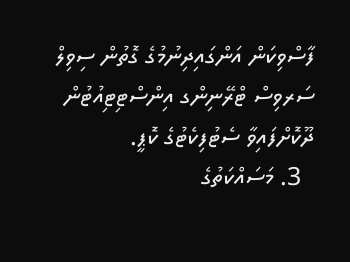ފާސްވިކަން އަންގައިދިނުމުގެ ގޮތުން ސިވިލް ސަރވިސް ޓްރޭނިންގ އިންސްޓިޓިއުޓުން ދޫކޮށްފައިވާ ސެޓުފިކެޓުގެ ކޮޕީ.
  3. މަސައްކަތުގެ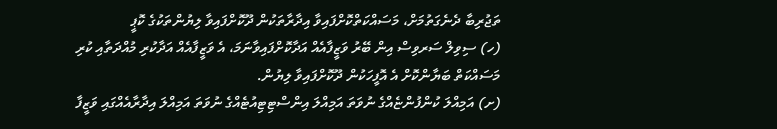ތަޖުރިބާ ދެނެގަތުމަށް، މަސައްކަތްކޮށްފައިވާ އިދާރާތަކުން ދޫކޮށްފައިވާ ލިޔުންތަކުގެ ކޮޕީ
(ހ) ސިވިލް ސަރވިސް އިން ބޭރު ވަޒީފާއެއް އަދާކޮށްފައިވާނަމަ، އެ ވަޒީފާއެއް އަދާކުރި މުއްދަތާއި ކުރި މަސައްކަތް ބަޔާންކޮށް އެ އޮފީހަކުން ދޫކޮށްފައިވާ ލިޔުން.
(ށ) އަމިއްލަ ކުންފުންޏެއްގެ ނުވަތަ އަމިއްލަ އިންސްޓިޓިއުޓެއްގެ ނުވަތަ އަމިއްލަ އިދާރާއެއްގައި ވަޒީފާ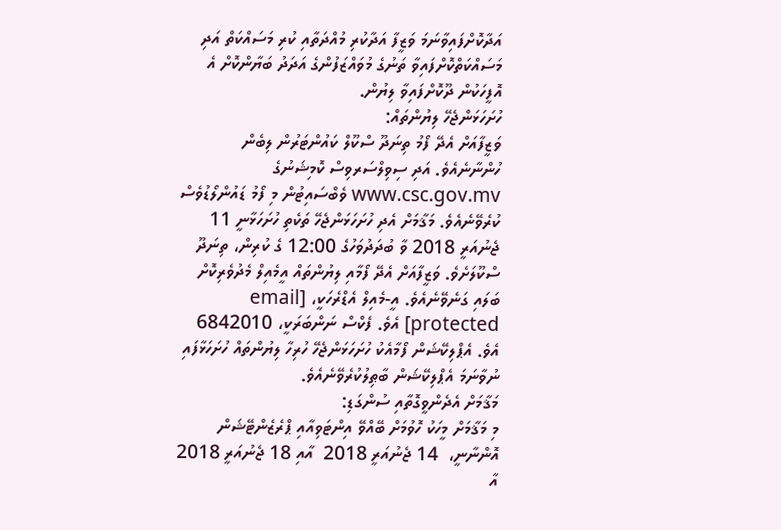އަދާކޮށްފައިވާނަމަ ވަޒީފާ އަދާކުރި މުއްދަތާއި ކުރި މަސައްކަތް އަދި މަސައްކަތްކޮށްފައިވާ ތަނުގެ މުވައްޒަފުންގެ އަދަދު ބަޔާންކޮށް އެ އޮފީހަކުން ދޫކޮށްފައިވާ ލިޔުން.
ހުށަހަޅަންޖެހޭ ލިޔުންތައް:
ވަޒީފާއަށް އެދޭ ފޯމު ތިނަދޫ ސްކޫލް ކައުންޓަރުން ލިބެން ހުންނާނެއެވެ. އަދި ސިވިލްސަރވިސް ކޮމިޝަނުގެ  www.csc.gov.mv ވެބްސައިޓުން މި ފޯމު ޑައުންލޯޑުވެސް ކުރެވޭނެއެވެ. މަޤާމަށް އެދި ހުށަހަޅަންޖެހޭ ތަކެތި ހުށަހަޅާނީ 11 ޖެނުއަރީ 2018 ވާ ބުދަދުވަހުގެ 12:00 ގެ ކުރިން، ތިނަދޫ ސްކޫލަށެވެ. ވަޒީފާއަށް އެދޭ ފޯމާއި ލިޔުންތައް އީމެއިލް މެދުވެރިކޮށް ބަލައި ގަނެވޭނެއެވެ. އީ-މެއިލް އެޑްރެހަކީ، [email protected] އެވެ. ފެކްސް ނަންބަރަކީ، 6842010 އެވެ. އެޕްލިކޭޝަން ފޯމާއެކު ހުށަހަޅަންޖެހޭ ހުރިހާ ލިޔުންތައް ހުށަހަޅާފައި ނުވާނަމަ އެޕްލިކޭޝަން ބާޠިލުކުރެވޭނެއެވެ.
މަޤާމަށް އެދެންވީގޮތާއި ސުންގަޑި:
މި މަޤާމަށް މީހަކު ހޮވުމަށް ބޭއްވޭ އިންޓަވިއާއި ޕްރެޒެންޓޭޝަން އޮންނާނީ،  14 ޖެނުއަރީ 2018  އާއި 18 ޖެނުއަރީ 2018 އާ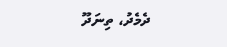ދެމެދު، ތިނަދޫ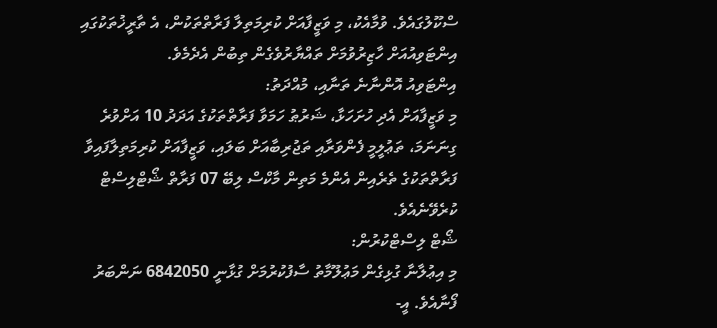ސްކޫލުގައެވެ. ވުމާއެކު، މި ވަޒީފާއަށް ކުރިމަތިލާ ފަރާތްތަކުން، އެ ތާރީޚުތަކުގައި އިންޓަވިއުއަށް ހާޒިރުވުމަށް ތައްޔާރުވެގެން ތިބުން އެދެމެވެ.
އިންޓަވިއު އޮންނާނެ ތަނާއި، މުއްދަތު:
މި ވަޒީފާއަށް އެދި ހުށަހަޅާ، ޝަރުޠު ހަމަވާ ފަރާތްތަކުގެ އަދަދު 10 އަށްވުރެ ގިނަނަމަ، ތަޢުލީމީ ފެންވަރާއި ތަޖުރިބާއަށް ބަލައި، ވަޒީފާއަށް ކުރިމަތިލާފައިވާ ފަރާތްތަކުގެ ތެރެއިން އެންމެ މަތިން މާކްސް ލިބޭ 07 ފަރާތް ޝޯޓްލިސްޓް ކުރެވޭނެއެވެ.
ޝޯޓް ލިސްޓްކުރުން:
މި އިޢުލާނާ ގުޅިގެން މަޢުލޫމާތު ސާފުކުރުމަށް ގުޅާނީ 6842050 ނަންބަރު ފޯނާއެވެ. އީ-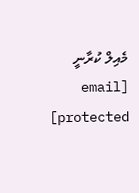މެއިލް ކުރާނީ [email protected]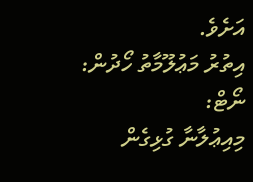އަށެވެ.
އިތުރު މަޢުލޫމާތު ހޯދުން:
ނޯޓް:
މިއިޢުލާނާ ގުޅިގެން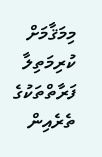މިމަޤާމަށް ކުރިމަތިލާ ފަރާތްތަކުގެ ތެރެއިން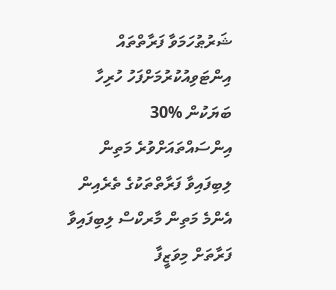ޝަރުޠުހަމަވާ ފަރާތްތައް އިންޓަވިއުކުރުމަށްފަހު ހުރިހާ ބަޔަކުން %30 އިންސައްތައަށްވުރެ މަތިން ލިބިފައިވާ ފަރާތްތަކުގެ ތެރެއިން އެންމެ މަތިން މާރކްސް ލިބިފައިވާ ފަރާތަށް މިވަޒީފާ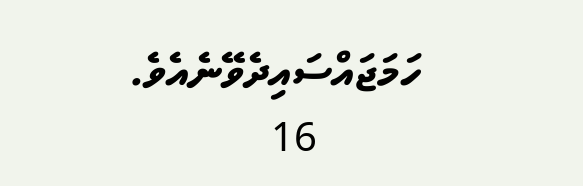ހަމަޖައްސައިދެވޭނެއެވެ.
          16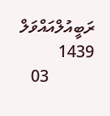ރަބީއުލްއައްވަލް 1439
           03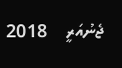ޖެނުއަރީ    2018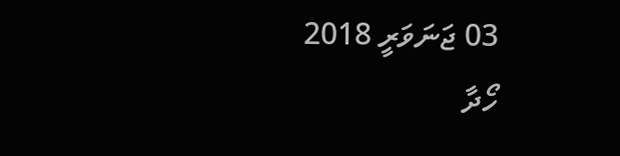03 ޖަނަވަރީ 2018
ހޯދާ